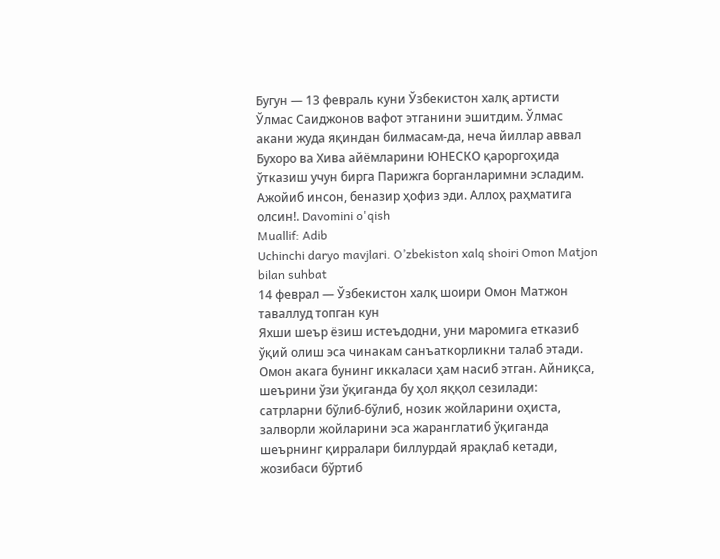Бугун — 13 февраль куни Ўзбекистон халқ артисти Ўлмас Саиджонов вафот этганини эшитдим. Ўлмас акани жуда яқиндан билмасам-да, неча йиллар аввал Бухоро ва Хива айёмларини ЮНЕСКО қароргоҳида ўтказиш учун бирга Парижга борганларимни эсладим. Ажойиб инсон, беназир ҳофиз эди. Аллоҳ раҳматига олсин!. Davomini o'qish
Muallif: Adib
Uchinchi daryo mavjlari. O’zbekiston xalq shoiri Omon Matjon bilan suhbat
14 феврал — Ўзбекистон халқ шоири Омон Матжон таваллуд топган кун
Яхши шеър ёзиш истеъдодни, уни маромига етказиб ўқий олиш эса чинакам санъаткорликни талаб этади. Омон акага бунинг иккаласи ҳам насиб этган. Айниқса, шеърини ўзи ўқиганда бу ҳол яққол сезилади: сатрларни бўлиб-бўлиб, нозик жойларини оҳиста, залворли жойларини эса жаранглатиб ўқиганда шеърнинг қирралари биллурдай ярақлаб кетади, жозибаси бўртиб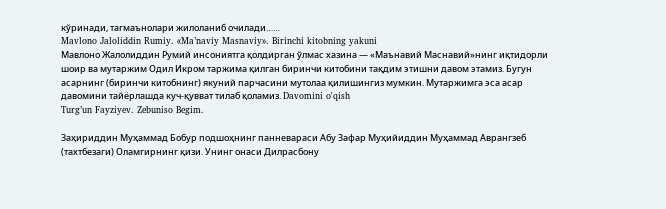кўринади, тагмаънолари жилоланиб очилади……
Mavlono Jaloliddin Rumiy. «Ma’naviy Masnaviy». Birinchi kitobning yakuni
Мавлоно Жалолиддин Румий инсониятга қолдирган ўлмас хазина — «Маънавий Маснавий»нинг иқтидорли шоир ва мутаржим Одил Икром таржима қилган биринчи китобини тақдим этишни давом этамиз. Бугун асарнинг (биринчи китобнинг) якуний парчасини мутолаа қилишингиз мумкин. Мутаржимга эса асар давомини тайёрлашда куч-қувват тилаб қоламиз. Davomini o'qish
Turg’un Fayziyev. Zebuniso Begim.

Заҳириддин Муҳаммад Бобур подшоҳнинг панневараси Абу Зафар Муҳийиддин Муҳаммад Аврангзеб (тахтбезаги) Оламгирнинг қизи. Унинг онаси Дилрасбону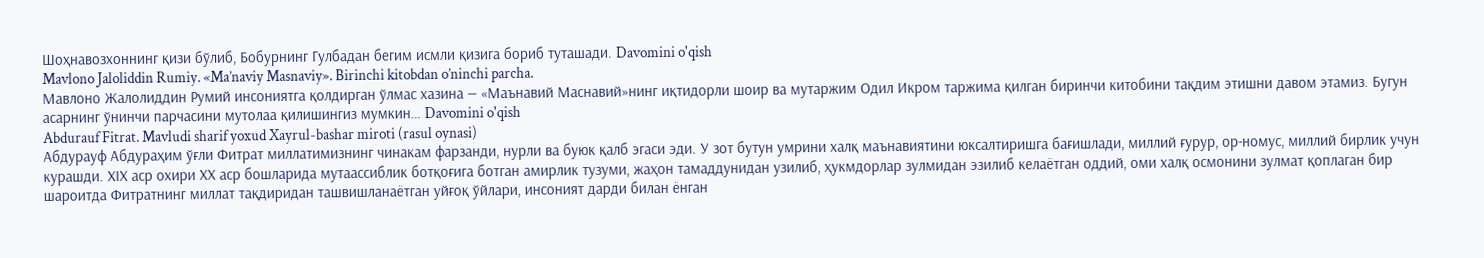Шоҳнавозхоннинг қизи бўлиб, Бобурнинг Гулбадан бегим исмли қизига бориб туташади. Davomini o'qish
Mavlono Jaloliddin Rumiy. «Ma’naviy Masnaviy». Birinchi kitobdan o’ninchi parcha.
Мавлоно Жалолиддин Румий инсониятга қолдирган ўлмас хазина — «Маънавий Маснавий»нинг иқтидорли шоир ва мутаржим Одил Икром таржима қилган биринчи китобини тақдим этишни давом этамиз. Бугун асарнинг ўнинчи парчасини мутолаа қилишингиз мумкин… Davomini o'qish
Abdurauf Fitrat. Mavludi sharif yoxud Xayrul-bashar miroti (rasul oynasi)
Абдурауф Абдураҳим ўғли Фитрат миллатимизнинг чинакам фарзанди, нурли ва буюк қалб эгаси эди. У зот бутун умрини халқ маънавиятини юксалтиришга бағишлади, миллий ғурур, ор-номус, миллий бирлик учун курашди. ХIХ аср охири ХХ аср бошларида мутаассиблик ботқоғига ботган амирлик тузуми, жаҳон тамаддунидан узилиб, ҳукмдорлар зулмидан эзилиб келаётган оддий, оми халқ осмонини зулмат қоплаган бир шароитда Фитратнинг миллат тақдиридан ташвишланаётган уйғоқ ўйлари, инсоният дарди билан ёнган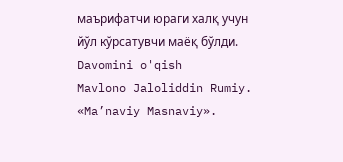маърифатчи юраги халқ учун йўл кўрсатувчи маёқ бўлди. Davomini o'qish
Mavlono Jaloliddin Rumiy. «Ma’naviy Masnaviy».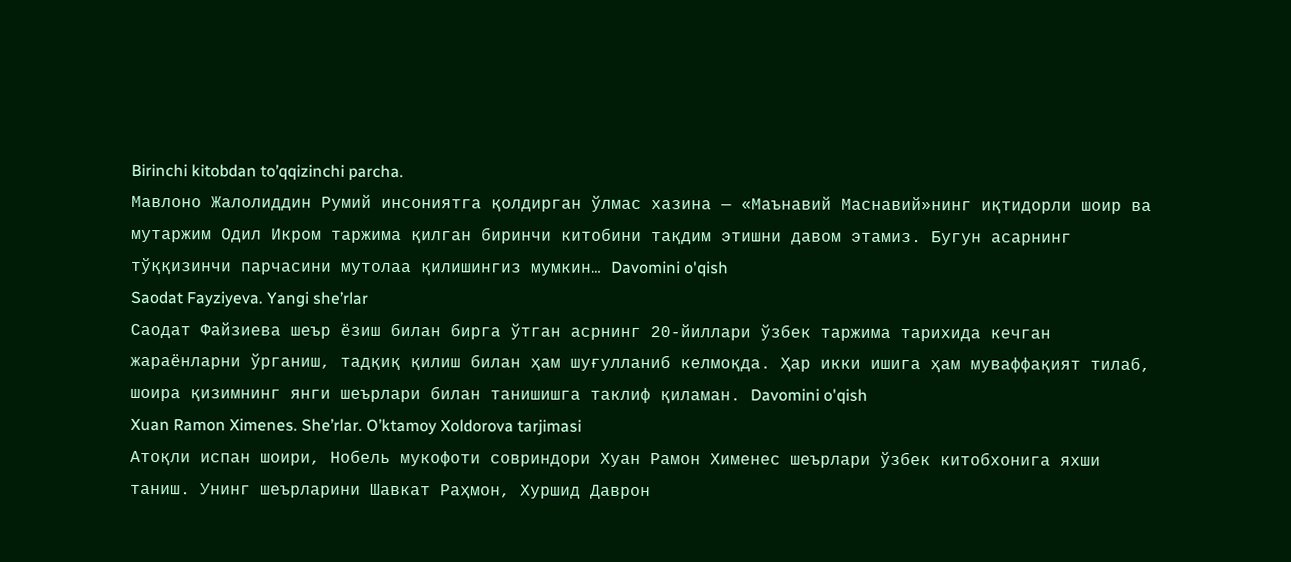Birinchi kitobdan to’qqizinchi parcha.
Мавлоно Жалолиддин Румий инсониятга қолдирган ўлмас хазина — «Маънавий Маснавий»нинг иқтидорли шоир ва мутаржим Одил Икром таржима қилган биринчи китобини тақдим этишни давом этамиз. Бугун асарнинг тўққизинчи парчасини мутолаа қилишингиз мумкин… Davomini o'qish
Saodat Fayziyeva. Yangi she’rlar
Саодат Файзиева шеър ёзиш билан бирга ўтган асрнинг 20-йиллари ўзбек таржима тарихида кечган жараёнларни ўрганиш, тадқиқ қилиш билан ҳам шуғулланиб келмоқда. Ҳар икки ишига ҳам муваффақият тилаб, шоира қизимнинг янги шеърлари билан танишишга таклиф қиламан. Davomini o'qish
Xuan Ramon Ximenes. She’rlar. O’ktamoy Xoldorova tarjimasi
Атоқли испан шоири, Нобель мукофоти совриндори Хуан Рамон Хименес шеърлари ўзбек китобхонига яхши таниш. Унинг шеърларини Шавкат Раҳмон, Хуршид Даврон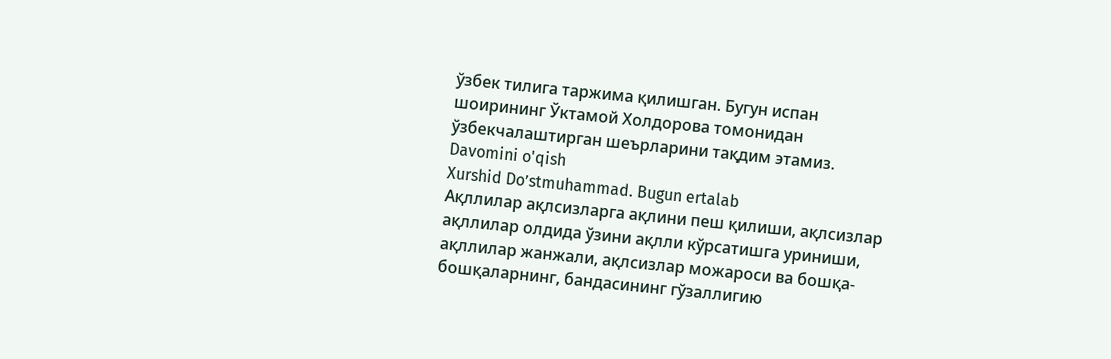ўзбек тилига таржима қилишган. Бугун испан шоирининг Ўктамой Холдорова томонидан ўзбекчалаштирган шеърларини тақдим этамиз. Davomini o'qish
Xurshid Do’stmuhammad. Bugun ertalab
Ақллилар ақлсизларга ақлини пеш қилиши, ақлсизлар ақллилар олдида ўзини ақлли кўрсатишга уриниши, ақллилар жанжали, ақлсизлар можароси ва бошқа-бошқаларнинг, бандасининг гўзаллигию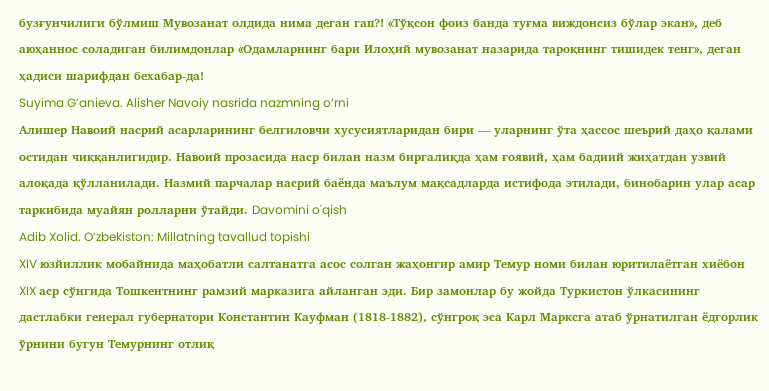бузғунчилиги бўлмиш Мувозанат олдида нима деган гап?! «Тўқсон фоиз банда туғма виждонсиз бўлар экан», деб аюҳаннос соладиган билимдонлар «Одамларнинг бари Илоҳий мувозанат назарида тароқнинг тишидек тенг», деган ҳадиси шарифдан бехабар-да!
Suyima G’anieva. Alisher Navoiy nasrida nazmning o’rni
Алишер Навоий насрий асарларининг белгиловчи хусусиятларидан бири — уларнинг ўта ҳассос шеърий даҳо қалами остидан чиққанлигидир. Навоий прозасида наср билан назм биргалиқда ҳам ғоявий, ҳам бадиий жиҳатдан узвий алоқада қўлланилади. Назмий парчалар насрий баёнда маълум мақсадларда истифода этилади, бинобарин улар асар таркибида муайян ролларни ўтайди. Davomini o'qish
Adib Xolid. O’zbekiston: Millatning tavallud topishi
XIV юзйиллик мобайнида маҳобатли салтанатга асос солган жаҳонгир амир Темур номи билан юритилаётган хиёбон XIX аср сўнгида Тошкентнинг рамзий марказига айланган эди. Бир замонлар бу жойда Туркистон ўлкасининг дастлабки генерал губернатори Константин Кауфман (1818-1882), сўнгроқ эса Карл Марксга атаб ўрнатилган ёдгорлик ўрнини бугун Темурнинг отлиқ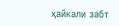ҳайкали забт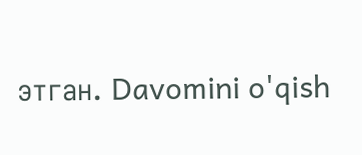этган. Davomini o'qish